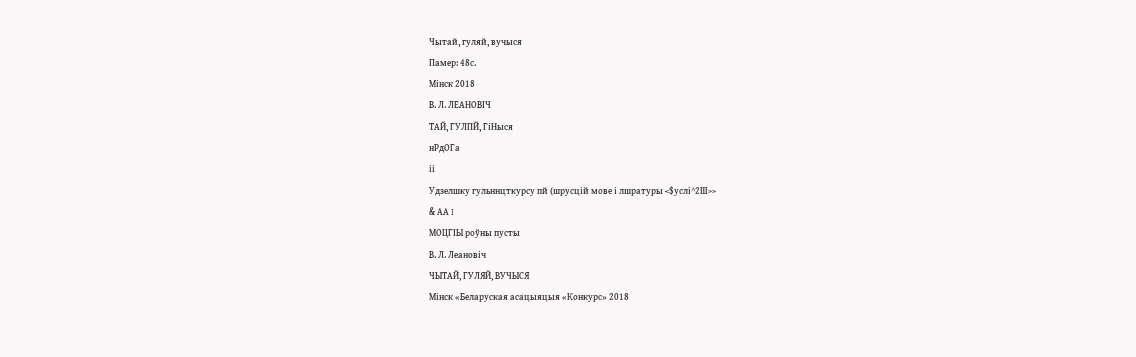Чытай, гуляй, вучыся
Памер: 48с.
Мінск 2018
В. Л. ЛЕАНОВІЧ
ТАЙ, ГУЛПЙ, ГіНыся
нРдОГа
іі
Удзелшку гульннцткурсу пй (шрусцій мове і лшратуры <$услі^2Ш>>
& АА I
МОЦГІЫ роўны пусты
В. Л. Леановіч
ЧЫТАЙ, ГУЛЯЙ, ВУЧЫСЯ
Мінск «Беларуская асацыяцыя «Конкурс» 2018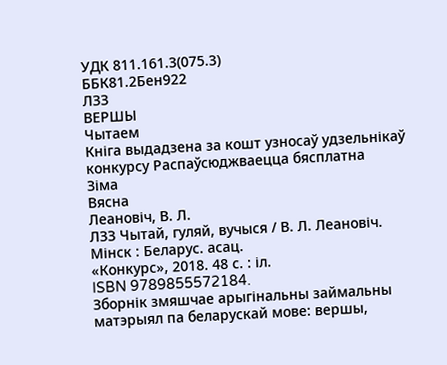УДК 811.161.3(075.3)
ББК81.2Бен922
ЛЗЗ
ВЕРШЫ
Чытаем
Кніга выдадзена за кошт узносаў удзельнікаў конкурсу Распаўсюджваецца бясплатна
Зіма
Вясна
Леановіч, В. Л.
ЛЗЗ Чытай, гуляй, вучыся / В. Л. Леановіч. Мінск : Беларус. асац.
«Конкурс», 2018. 48 с. : іл.
ISBN 9789855572184.
Зборнік змяшчае арыгінальны займальны матэрыял па беларускай мове: вершы,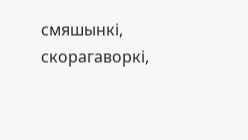смяшынкі, скорагаворкі,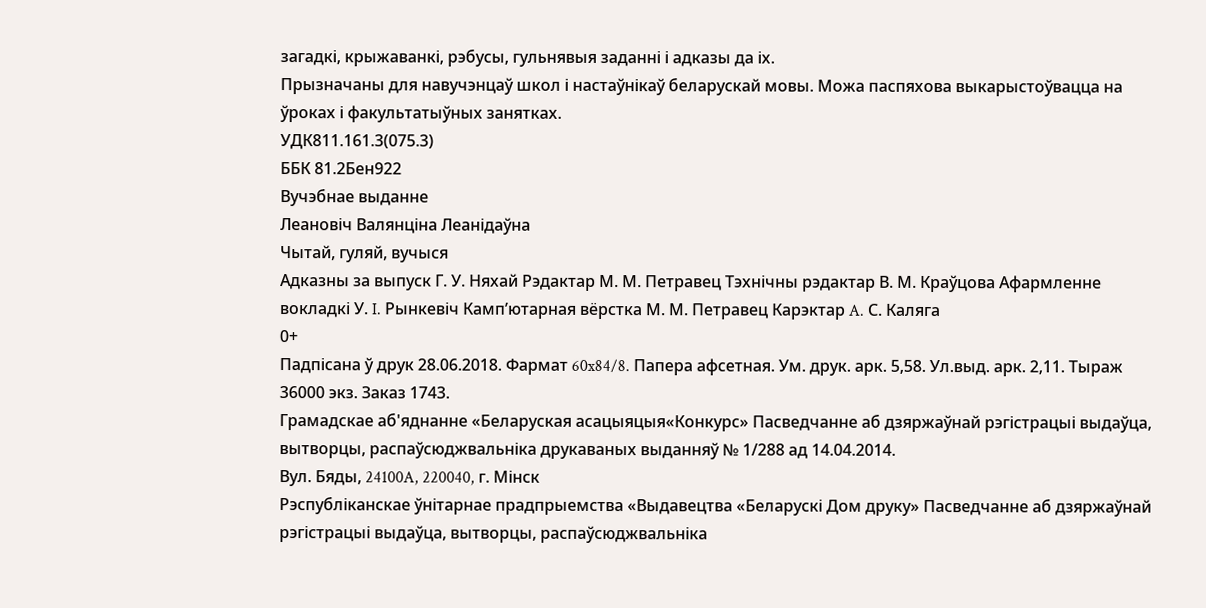загадкі, крыжаванкі, рэбусы, гульнявыя заданні і адказы да іх.
Прызначаны для навучэнцаў школ і настаўнікаў беларускай мовы. Можа паспяхова выкарыстоўвацца на ўроках і факультатыўных занятках.
УДК811.161.3(075.3)
ББК 81.2Бен922
Вучэбнае выданне
Леановіч Валянціна Леанідаўна
Чытай, гуляй, вучыся
Адказны за выпуск Г. У. Няхай Рэдактар М. М. Петравец Тэхнічны рэдактар В. М. Краўцова Афармленне вокладкі У. I. Рынкевіч Камп’ютарная вёрстка М. М. Петравец Карэктар A. С. Каляга
0+
Падпісана ў друк 28.06.2018. Фармат 60x84/8. Папера афсетная. Ум. друк. арк. 5,58. Ул.выд. арк. 2,11. Тыраж 36000 экз. Заказ 1743.
Грамадскае аб'яднанне «Беларуская асацыяцыя«Конкурс» Пасведчанне аб дзяржаўнай рэгістрацыі выдаўца, вытворцы, распаўсюджвальніка друкаваных выданняў № 1/288 ад 14.04.2014.
Вул. Бяды, 24100A, 220040, г. Мінск
Рэспубліканскае ўнітарнае прадпрыемства «Выдавецтва «Беларускі Дом друку» Пасведчанне аб дзяржаўнай рэгістрацыі выдаўца, вытворцы, распаўсюджвальніка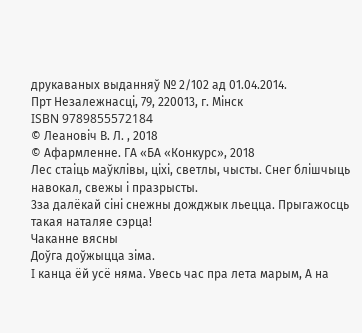друкаваных выданняў № 2/102 ад 01.04.2014.
Прт Незалежнасці, 79, 220013, г. Мінск
ISBN 9789855572184
© Леановіч В. Л. , 2018
© Афармленне. ГА «БА «Конкурс», 2018
Лес стаіць маўклівы, ціхі, светлы, чысты. Снег блішчыць навокал, свежы і празрысты.
3за далёкай сіні снежны дожджык льецца. Прыгажосць такая наталяе сэрца!
Чаканне вясны
Доўга доўжыцца зіма.
I канца ёй усё няма. Увесь час пра лета марым, А на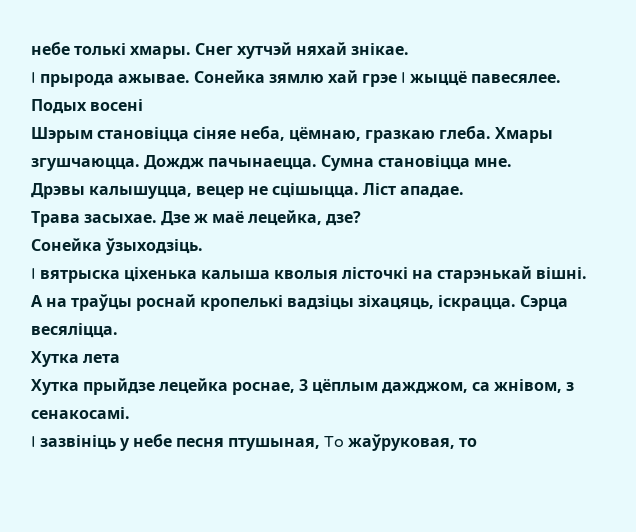небе толькі хмары. Снег хутчэй няхай знікае.
I прырода ажывае. Сонейка зямлю хай грэе I жыццё павесялее.
Подых восені
Шэрым становіцца сіняе неба, цёмнаю, гразкаю глеба. Хмары згушчаюцца. Дождж пачынаецца. Сумна становіцца мне.
Дрэвы калышуцца, вецер не сцішыцца. Ліст ападае.
Трава засыхае. Дзе ж маё лецейка, дзе?
Сонейка ўзыходзіць.
I вятрыска ціхенька калыша кволыя лісточкі на старэнькай вішні.
А на траўцы роснай кропелькі вадзіцы зіхацяць, іскрацца. Сэрца весяліцца.
Хутка лета
Хутка прыйдзе лецейка роснае, 3 цёплым дажджом, са жнівом, з сенакосамі.
I зазвініць у небе песня птушыная, To жаўруковая, то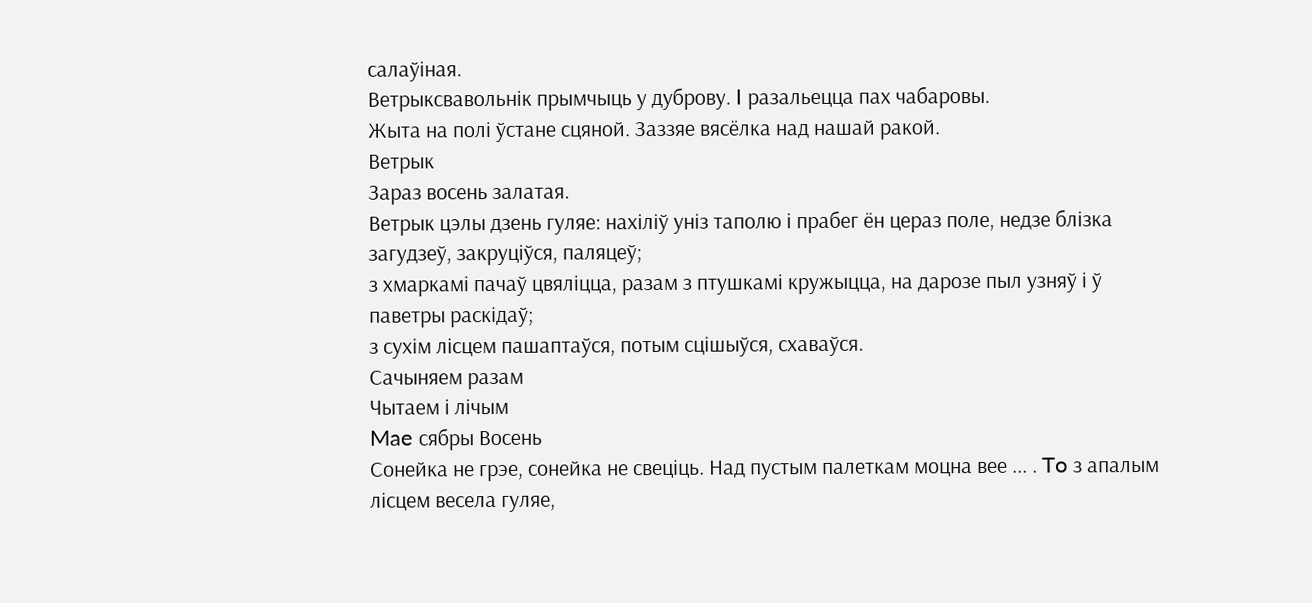салаўіная.
Ветрыксвавольнік прымчыць у дуброву. I разальецца пах чабаровы.
Жыта на полі ўстане сцяной. Заззяе вясёлка над нашай ракой.
Ветрык
Зараз восень залатая.
Ветрык цэлы дзень гуляе: нахіліў уніз таполю і прабег ён цераз поле, недзе блізка загудзеў, закруціўся, паляцеў;
з хмаркамі пачаў цвяліцца, разам з птушкамі кружыцца, на дарозе пыл узняў і ў паветры раскідаў;
з сухім лісцем пашаптаўся, потым сцішыўся, схаваўся.
Сачыняем разам
Чытаем і лічым
Mae сябры Восень
Сонейка не грэе, сонейка не свеціць. Над пустым палеткам моцна вее ... . To з апалым лісцем весела гуляе,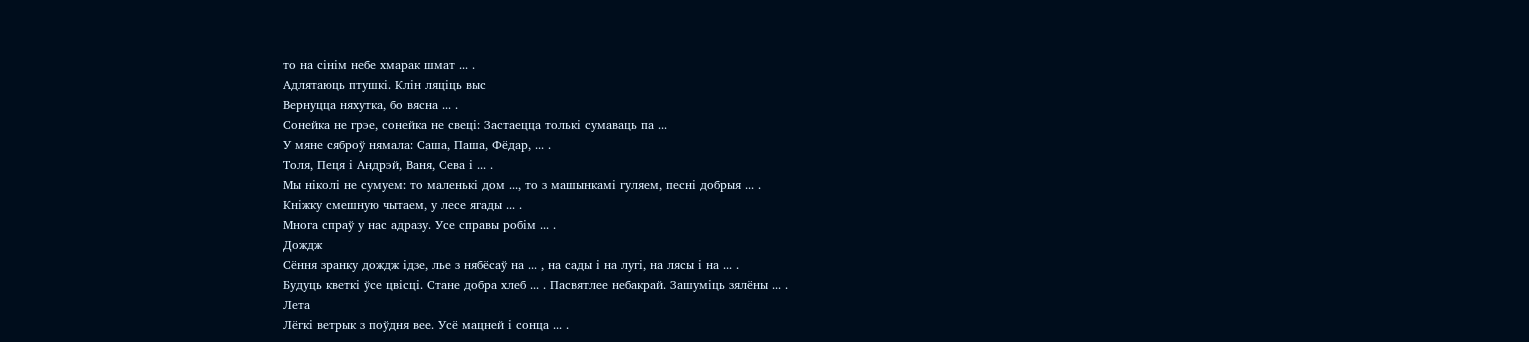то на сінім небе хмарак шмат ... .
Адлятаюць птушкі. Клін ляціць выс
Вернуцца няхутка, бо вясна ... .
Сонейка не грэе, сонейка не свеці: Застаецца толькі сумаваць па ...
У мяне сяброў нямала: Саша, Паша, Фёдар, ... .
Толя, Пеця і Андрэй, Ваня, Сева і ... .
Мы ніколі не сумуем: то маленькі дом ..., то з машынкамі гуляем, песні добрыя ... .
Кніжку смешную чытаем, у лесе ягады ... .
Многа спраў у нас адразу. Усе справы робім ... .
Дождж
Сёння зранку дождж ідзе, лье з нябёсаў на ... , на сады і на лугі, на лясы і на ... .
Будуць кветкі ўсе цвісці. Стане добра хлеб ... . Пасвятлее небакрай. Зашуміць зялёны ... .
Лета
Лёгкі ветрык з поўдня вее. Усё мацней і сонца ... .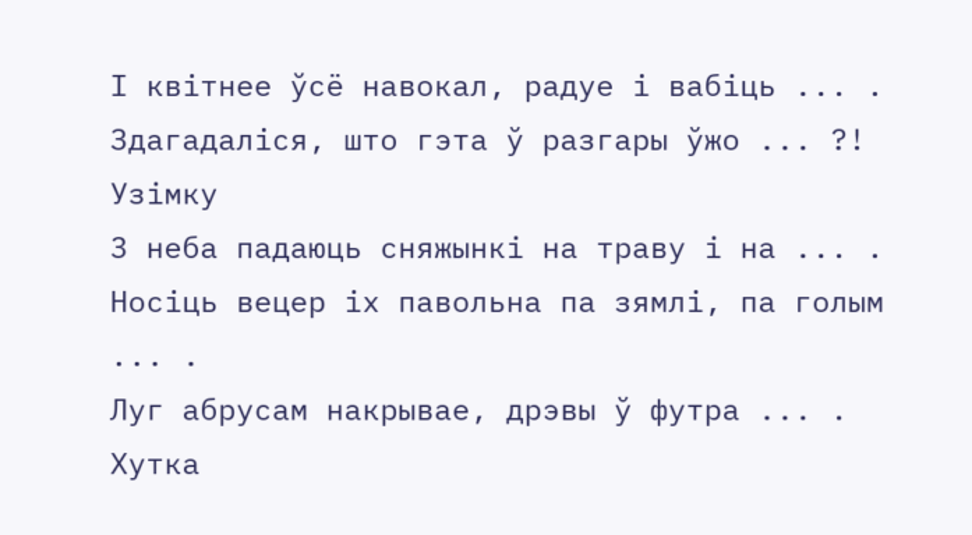I квітнее ўсё навокал, радуе і вабіць ... .
Здагадаліся, што гэта ў разгары ўжо ... ?!
Узімку
3 неба падаюць сняжынкі на траву і на ... .
Носіць вецер іх павольна па зямлі, па голым ... .
Луг абрусам накрывае, дрэвы ў футра ... .
Хутка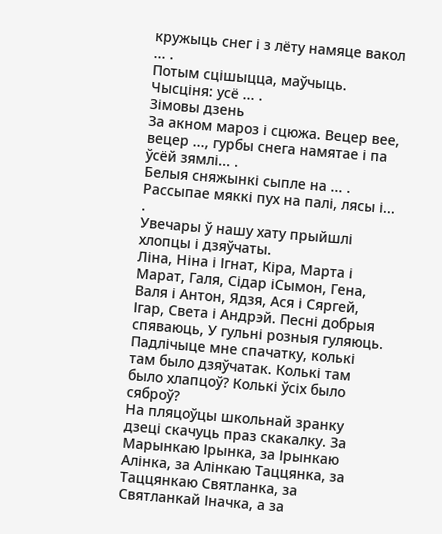кружыць снег і з лёту намяце вакол ... .
Потым сцішыцца, маўчыць.
Чысціня: усё ... .
Зімовы дзень
За акном мароз і сцюжа. Вецер вее, вецер ..., гурбы снега намятае і па ўсёй зямлі... .
Белыя сняжынкі сыпле на ... .
Рассыпае мяккі пух на палі, лясы і... .
Увечары ў нашу хату прыйшлі хлопцы і дзяўчаты.
Ліна, Ніна і Ігнат, Кіра, Марта і Марат, Галя, Сідар іСымон, Гена, Валя і Антон, Ядзя, Ася і Сяргей, Ігар, Света і Андрэй. Песні добрыя спяваюць, У гульні розныя гуляюць. Падлічыце мне спачатку, колькі там было дзяўчатак. Колькі там было хлапцоў? Колькі ўсіх было сяброў?
На пляцоўцы школьнай зранку дзеці скачуць праз скакалку. За Марынкаю Ірынка, за Ірынкаю Алінка, за Алінкаю Таццянка, за Таццянкаю Святланка, за Святланкай Іначка, а за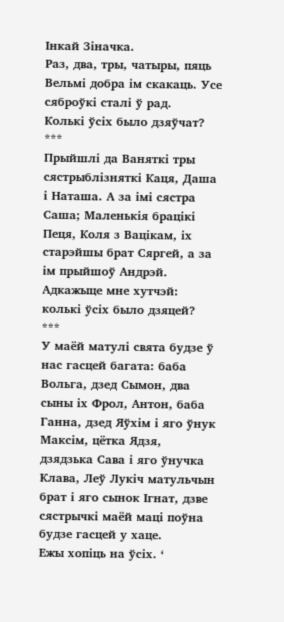Інкай Зіначка.
Раз, два, тры, чатыры, пяць Вельмі добра ім скакаць. Усе сяброўкі сталі ў рад.
Колькі ўсіх было дзяўчат?
***
Прыйшлі да Ваняткі тры сястрыблізняткі Каця, Даша і Наташа. А за імі сястра Саша; Маленькія брацікі Пеця, Коля з Вацікам, іх старэйшы брат Сяргей, а за ім прыйшоў Андрэй.
Адкажыце мне хутчэй: колькі ўсіх было дзяцей?
***
У маёй матулі свята будзе ў нас гасцей багата: баба Вольга, дзед Сымон, два сыны іх Фрол, Антон, баба Ганна, дзед Яўхім і яго ўнук Максім, цётка Ядзя, дзядзька Сава і яго ўнучка Клава, Леў Лукіч матульчын брат і яго сынок Ігнат, дзве сястрычкі маёй маці поўна будзе гасцей у хаце.
Ежы хопіць на ўсіх. ‘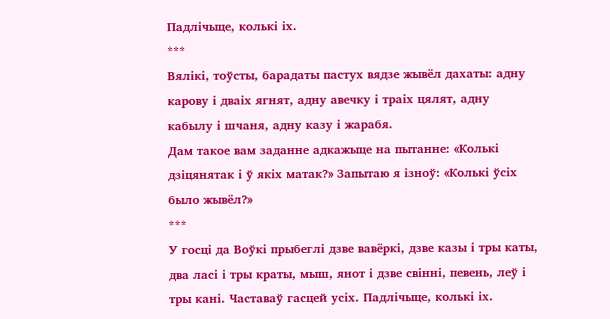Падлічыце, колькі іх.
***
Вялікі, тоўсты, барадаты пастух вядзе жывёл дахаты: адну карову і дваіх ягнят, адну авечку і траіх цялят, адну кабылу і шчаня, адну казу і жарабя.
Дам такое вам заданне адкажыце на пытанне: «Колькі дзіцянятак і ў якіх матак?» Запытаю я ізноў: «Колькі ўсіх было жывёл?»
***
У госці да Воўкі прыбеглі дзве вавёркі, дзве казы і тры каты, два ласі і тры краты, мыш, янот і дзве свінні, певень, леў і тры кані. Частаваў гасцей усіх. Падлічыце, колькі іх.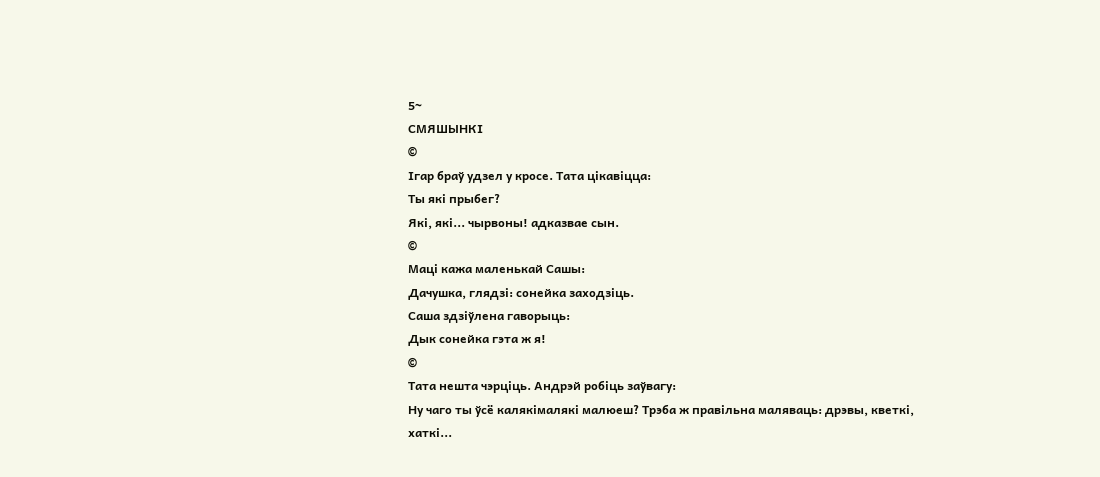5~
СМЯШЫНКІ
©
Ігар браў удзел у кросе. Тата цікавіцца:
Ты які прыбег?
Які, які... чырвоны! адказвае сын.
©
Маці кажа маленькай Сашы:
Дачушка, глядзі: сонейка заходзіць.
Саша здзіўлена гаворыць:
Дык сонейка гэта ж я!
©
Тата нешта чэрціць. Андрэй робіць заўвагу:
Ну чаго ты ўсё калякімалякі малюеш? Трэба ж правільна маляваць: дрэвы, кветкі, хаткі...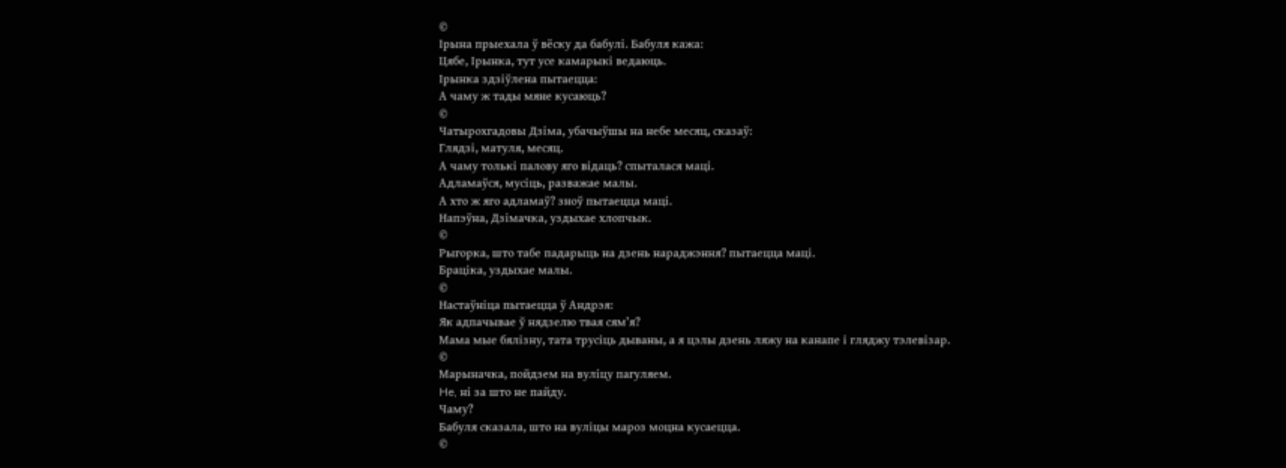©
Ірына прыехала ў вёску да бабулі. Бабуля кажа:
Цябе, Ірынка, тут усе камарыкі ведаюць.
Ірынка здзіўлена пытаецца:
А чаму ж тады мяне кусаюць?
©
Чатырохгадовы Дзіма, убачыўшы на небе месяц, сказаў:
Глядзі, матуля, месяц.
А чаму толькі палову яго відаць? спыталася маці.
Адламаўся, мусіць, разважае малы.
А хто ж яго адламаў? зноў пытаецца маці.
Напэўна, Дзімачка, уздыхае хлопчык.
©
Рыгорка, што табе падарыць на дзень нараджэння? пытаецца маці.
Браціка, уздыхае малы.
©
Настаўніца пытаецца ў Андрэя:
Як адпачывае ў нядзелю твая сям’я?
Мама мые бялізну, тата трусіць дываны, а я цэлы дзень ляжу на канапе і гляджу тэлевізар.
©
Марыначка, пойдзем на вуліцу пагуляем.
He, ні за што не пайду.
Чаму?
Бабуля сказала, што на вуліцы мароз моцна кусаецца.
©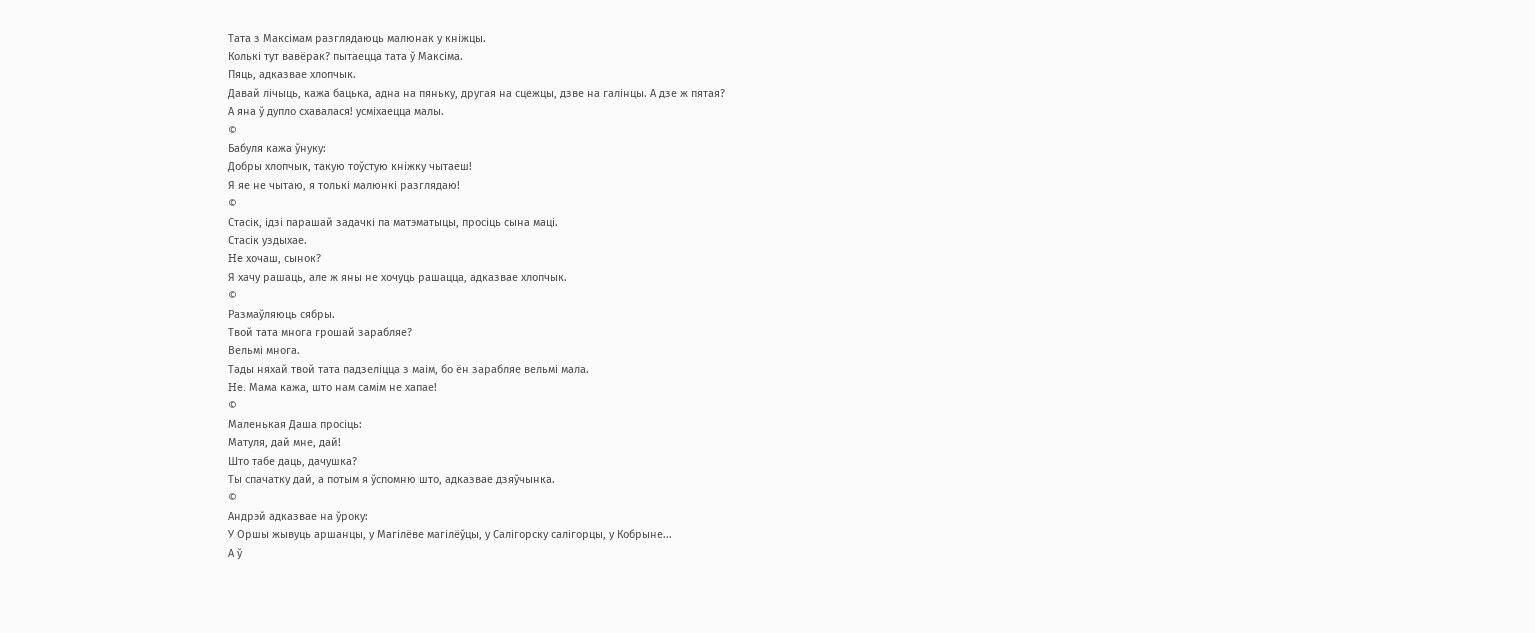Тата з Максімам разглядаюць малюнак у кніжцы.
Колькі тут вавёрак? пытаецца тата ў Максіма.
Пяць, адказвае хлопчык.
Давай лічыць, кажа бацька, адна на пяньку, другая на сцежцы, дзве на галінцы. А дзе ж пятая?
А яна ў дупло схавалася! усміхаецца малы.
©
Бабуля кажа ўнуку:
Добры хлопчык, такую тоўстую кніжку чытаеш!
Я яе не чытаю, я толькі малюнкі разглядаю!
©
Стасік, ідзі парашай задачкі па матэматыцы, просіць сына маці.
Стасік уздыхае.
He хочаш, сынок?
Я хачу рашаць, але ж яны не хочуць рашацца, адказвае хлопчык.
©
Размаўляюць сябры.
Твой тата многа грошай зарабляе?
Вельмі многа.
Тады няхай твой тата падзеліцца з маім, бо ён зарабляе вельмі мала.
He. Мама кажа, што нам самім не хапае!
©
Маленькая Даша просіць:
Матуля, дай мне, дай!
Што табе даць, дачушка?
Ты спачатку дай, а потым я ўспомню што, адказвае дзяўчынка.
©
Андрэй адказвае на ўроку:
У Оршы жывуць аршанцы, у Магілёве магілёўцы, у Салігорску салігорцы, у Кобрыне...
А ў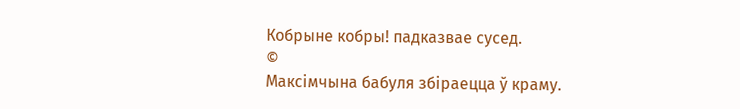Кобрыне кобры! падказвае сусед.
©
Максімчына бабуля збіраецца ў краму.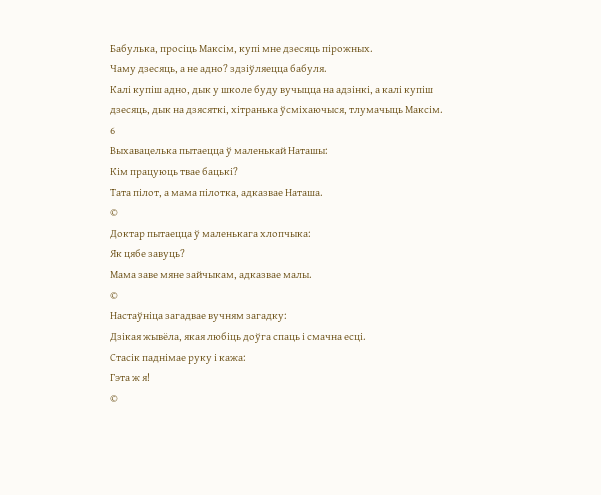Бабулька, просіць Максім, купі мне дзесяць пірожных.
Чаму дзесяць, а не адно? здзіўляецца бабуля.
Калі купіш адно, дык у школе буду вучыцца на адзінкі, а калі купіш дзесяць, дык на дзясяткі, хітранька ўсміхаючыся, тлумачыць Максім.
6
Выхавацелька пытаецца ў маленькай Наташы:
Кім працуюць твае бацькі?
Тата пілот, а мама пілотка, адказвае Наташа.
©
Доктар пытаецца ў маленькага хлопчыка:
Як цябе завуць?
Мама заве мяне зайчыкам, адказвае малы.
©
Настаўніца загадвае вучням загадку:
Дзікая жывёла, якая любіць доўга спаць і смачна есці.
Стасік паднімае руку і кажа:
Гэта ж я!
©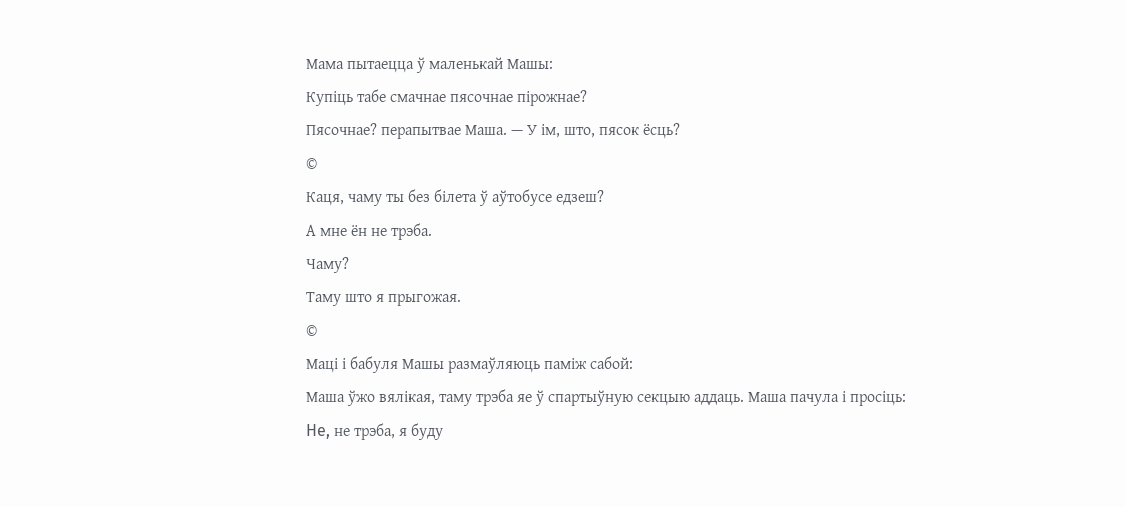Мама пытаецца ў маленькай Машы:
Купіць табе смачнае пясочнае пірожнае?
Пясочнае? перапытвае Маша. — У ім, што, пясок ёсць?
©
Каця, чаму ты без білета ў аўтобусе едзеш?
А мне ён не трэба.
Чаму?
Таму што я прыгожая.
©
Маці і бабуля Машы размаўляюць паміж сабой:
Маша ўжо вялікая, таму трэба яе ў спартыўную секцыю аддаць. Маша пачула і просіць:
He, не трэба, я буду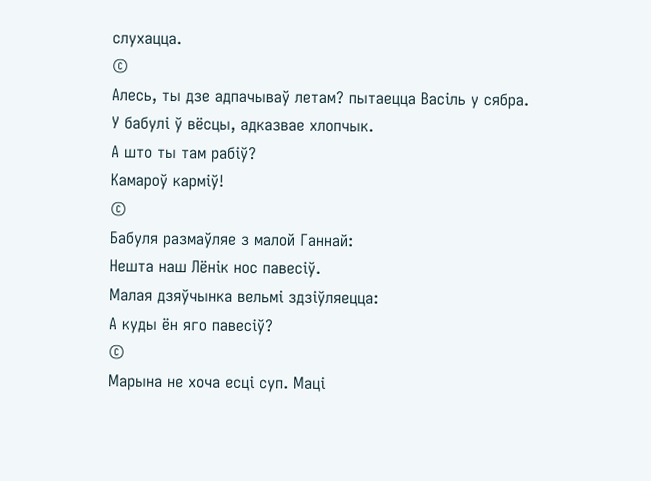слухацца.
©
Алесь, ты дзе адпачываў летам? пытаецца Васіль у сябра.
У бабулі ў вёсцы, адказвае хлопчык.
А што ты там рабіў?
Камароў карміў!
©
Бабуля размаўляе з малой Ганнай:
Нешта наш Лёнік нос павесіў.
Малая дзяўчынка вельмі здзіўляецца:
А куды ён яго павесіў?
©
Марына не хоча есці суп. Маці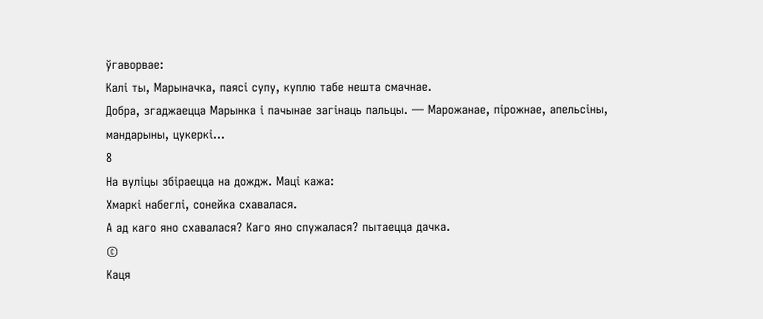ўгаворвае:
Калі ты, Марыначка, паясі супу, куплю табе нешта смачнае.
Добра, згаджаецца Марынка і пачынае загінаць пальцы. — Марожанае, пірожнае, апельсіны, мандарыны, цукеркі...
8
На вуліцы збіраецца на дождж. Маці кажа:
Хмаркі набеглі, сонейка схавалася.
А ад каго яно схавалася? Каго яно спужалася? пытаецца дачка.
©
Каця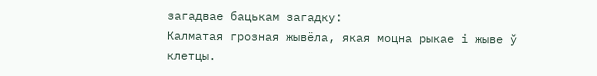загадвае бацькам загадку:
Калматая грозная жывёла, якая моцна рыкае і жыве ў клетцы.